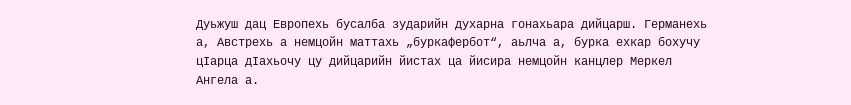Дуьжуш дац Европехь бусалба зударийн духарна гонахьара дийцарш. Германехь а, Австрехь а немцойн маттахь „буркафербот“, аьлча а, бурка ехкар бохучу цIарца дIахьочу цу дийцарийн йистах ца йисира немцойн канцлер Меркел Ангела а.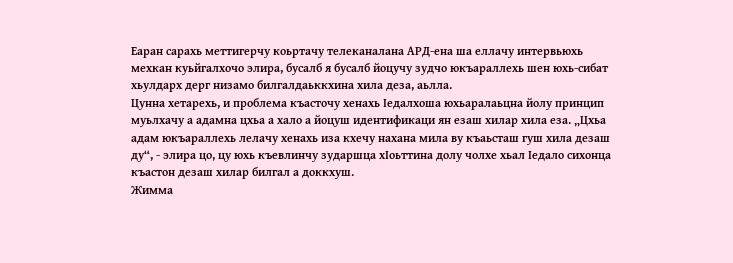Еаран сарахь меттигерчу коьртачу телеканалана АРД-ена ша еллачу интервьюхь мехкан куьйгалхочо элира, бусалб я бусалб йоцучу зудчо юкъараллехь шен юхь-сибат хьулдарх дерг низамо билгалдаьккхина хила деза, аьлла.
Цунна хетарехь, и проблема къасточу хенахь Iедалхоша юхьаралаьцна йолу принцип муьлхачу а адамна цхьа а хало а йоцуш идентификаци ян езаш хилар хила еза. „Цхьа адам юкъараллехь лелачу хенахь иза кхечу нахана мила ву къаьсташ гуш хила дезаш ду“, - элира цо, цу юхь къевлинчу зударшца хIоьттина долу чолхе хьал Iедало сихонца къастон дезаш хилар билгал а доккхуш.
Жимма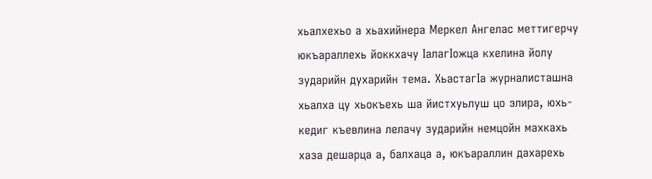хьалхехьо а хьахийнера Меркел Ангелас меттигерчу юкъараллехь йоккхачу IалагIожца кхелина йолу зударийн духарийн тема. ХьастагIа журналисташна хьалха цу хьокъехь ша йистхуьлуш цо элира, юхь-кедиг къевлина лелачу зударийн немцойн махкахь хаза дешарца а, балхаца а, юкъараллин дахарехь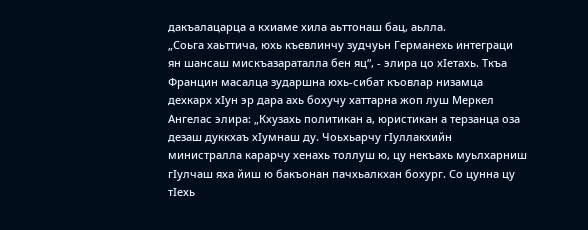дакъалацарца а кхиаме хила аьттонаш бац, аьлла.
„Соьга хаьттича, юхь къевлинчу зудчуьн Германехь интеграци ян шансаш мискъазараталла бен яц“, - элира цо хIетахь. Ткъа Францин масалца зударшна юхь-сибат къовлар низамца дехкарх хIун эр дара ахь бохучу хаттарна жоп луш Меркел Ангелас элира: „Кхузахь политикан а, юристикан а терзанца оза дезаш дуккхаъ хIумнаш ду. Чоьхьарчу гIуллакхийн министралла карарчу хенахь толлуш ю, цу некъахь муьлхарниш гIулчаш яха йиш ю бакъонан пачхьалкхан бохург. Со цунна цу тIехь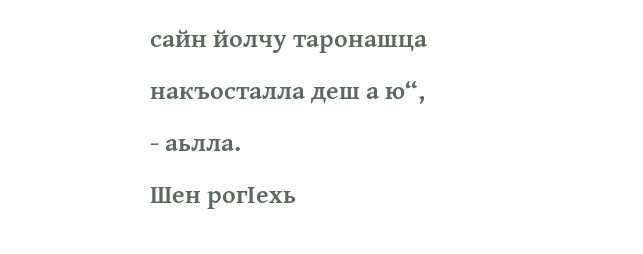сайн йолчу таронашца накъосталла деш а ю“, - аьлла.
Шен рогIехь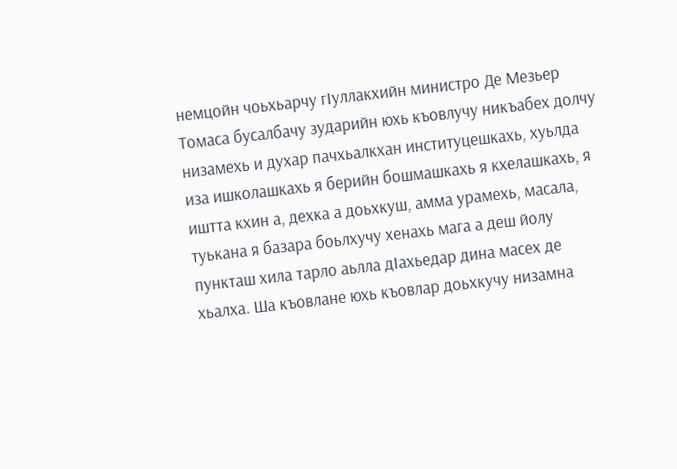немцойн чоьхьарчу гIуллакхийн министро Де Мезьер Томаса бусалбачу зударийн юхь къовлучу никъабех долчу низамехь и духар пачхьалкхан институцешкахь, хуьлда иза ишколашкахь я берийн бошмашкахь я кхелашкахь, я иштта кхин а, дехка а доьхкуш, амма урамехь, масала, туькана я базара боьлхучу хенахь мага а деш йолу пункташ хила тарло аьлла дIахьедар дина масех де хьалха. Ша къовлане юхь къовлар доьхкучу низамна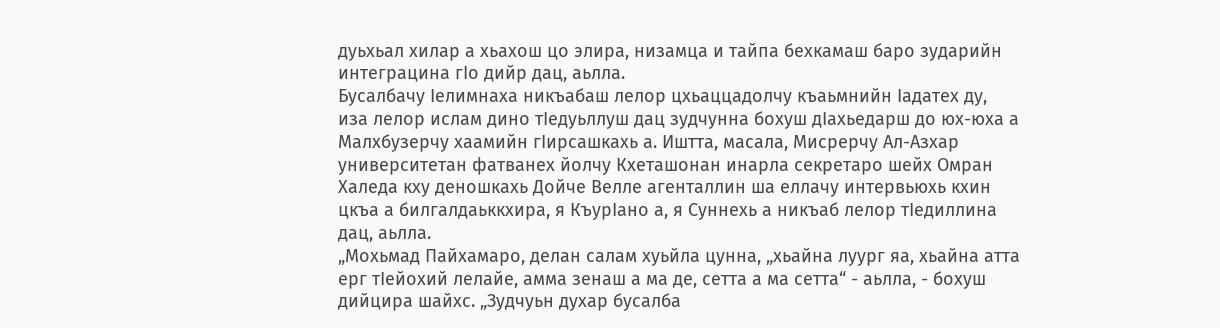дуьхьал хилар а хьахош цо элира, низамца и тайпа бехкамаш баро зударийн интеграцина гIо дийр дац, аьлла.
Бусалбачу Iелимнаха никъабаш лелор цхьаццадолчу къаьмнийн Iадатех ду, иза лелор ислам дино тIедуьллуш дац зудчунна бохуш дIахьедарш до юх-юха а Малхбузерчу хаамийн гIирсашкахь а. Иштта, масала, Мисрерчу Ал-Азхар университетан фатванех йолчу Кхеташонан инарла секретаро шейх Омран Халеда кху деношкахь Дойче Велле агенталлин ша еллачу интервьюхь кхин цкъа а билгалдаьккхира, я КъурIано а, я Суннехь а никъаб лелор тIедиллина дац, аьлла.
„Мохьмад Пайхамаро, делан салам хуьйла цунна, „хьайна луург яа, хьайна атта ерг тIейохий лелайе, амма зенаш а ма де, сетта а ма сетта“ - аьлла, - бохуш дийцира шайхс. „Зудчуьн духар бусалба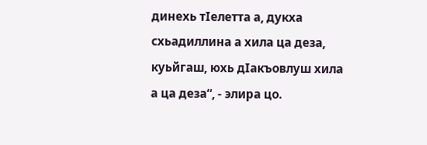динехь тIелетта а, дукха схьадиллина а хила ца деза, куьйгаш, юхь дIакъовлуш хила а ца деза“, - элира цо.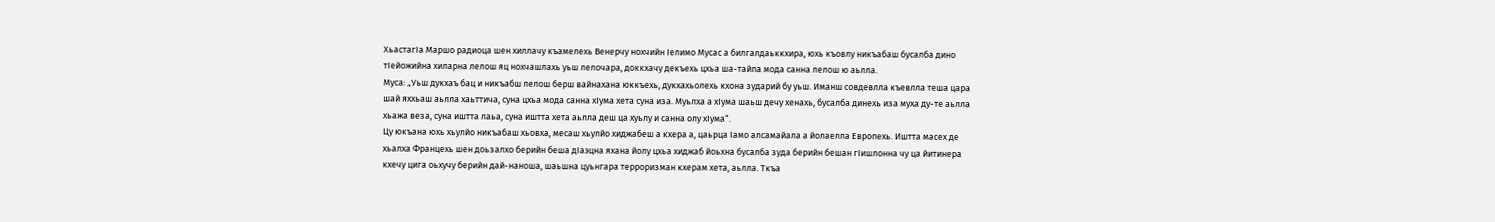ХьастагIа Маршо радиоца шен хиллачу къамелехь Венерчу нохчийн Iелимо Мусас а билгалдаьккхира, юхь къовлу никъабаш бусалба дино тIейожийна хиларна лелош яц нохчашлахь уьш лелочара, доккхачу декъехь цхьа ша-тайпа мода санна лелош ю аьлла.
Муса: „Уьш дукхаъ бац и никъабш лелош берш вайнахана юккъехь, дукхахьолехь кхона зударий бу уьш. Иманш совдевлла къевлла теша цара шай яххьаш аьлла хаьттича, суна цхьа мода санна хIума хета суна иза. Муьлха а хIума шаьш дечу хенахь, бусалба динехь иза муха ду-те аьлла хьажа веза, суна иштта лаьа, суна иштта хета аьлла деш ца хуьлу и санна олу хIума“.
Цу юкъана юхь хьулйо никъабаш хьовха, месаш хьулйо хиджабеш а кхера а, цаьрца Iамо алсамайала а йолаелла Европехь. Иштта масех де хьалха Францехь шен доьзалхо берийн беша дIаэцна яхана йолу цхьа хиджаб йоьхна бусалба зуда берийн бешан гIишлонна чу ца йитинера кхечу цига оьхучу берийн дай-наноша, шаьшна цуьнгара терроризман кхерам хета, аьлла. Ткъа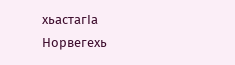хьастагIа Норвегехь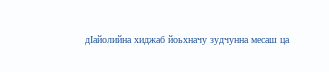дIайолийна хиджаб йоьхначу зудчунна месаш ца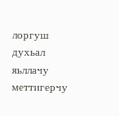лоргуш духьал яьллачу меттигерчу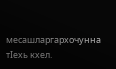месашларгархочунна тIехь кхел.